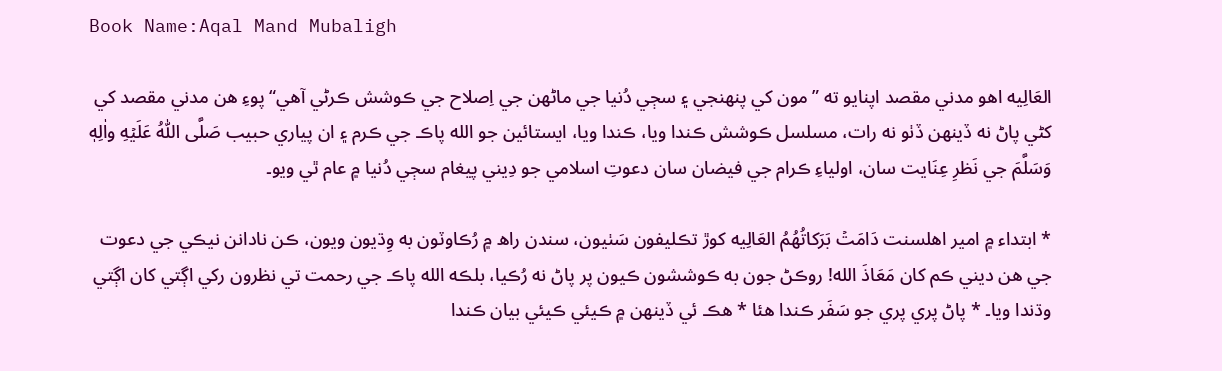Book Name:Aqal Mand Mubaligh

العَالِيه اهو مدني مقصد اپنايو ته ”مون کي پنهنجي ۽ سڄي دُنيا جي ماڻهن جي اِصلاح جي ڪوشش ڪرڻي آهي“ پوءِ هن مدني مقصد کي کڻي پاڻ نه ڏينهن ڏٺو نه رات، مسلسل ڪوشش ڪندا ويا، ڪندا ويا، ايستائين جو الله پاڪ جي ڪرم ۽ ان پياري حبيب صَلَّى اللّٰهُ عَلَيۡهِ واٰلِهٖ وَسَلَّمَ جي نَظرِ عِنَايت سان، اولياءِ ڪرام جي فيضان سان دعوتِ اسلامي جو دِيني پيغام سڄي دُنيا ۾ عام ٿي ويو۔

* ابتداء ۾ امير اهلسنت دَامَتۡ بَرَکاتُهُمُ العَالِيه کوڙ تڪليفون سَٺيون، سندن راھ ۾ رُڪاوٽون به وِڌيون ويون، ڪن نادانن نيڪي جي دعوت جي هن ديني ڪم کان مَعَاذَ الله! روڪڻ جون به ڪوششون ڪيون پر پاڻ نه رُڪيا، بلڪه الله پاڪ جي رحمت تي نظرون رکي اڳتي کان اڳتي وڌندا ويا۔ * پاڻ پري پري جو سَفَر ڪندا هئا * هڪ ئي ڏينهن ۾ ڪيئي ڪيئي بيان ڪندا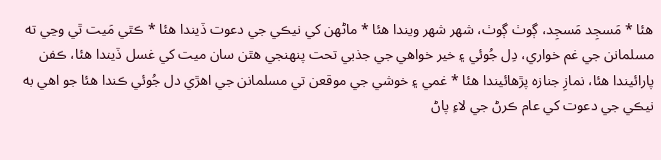هئا * مَسجِد مَسجِد، ڳوٺ ڳوٺ، شهر شهر ويندا هئا * ماڻهن کي نيڪي جي دعوت ڏيندا هئا * ڪٿي مَيت ٿي وڃي ته مسلمانن جي غم خواري، دِل جُوئي ۽ خير خواهي جي جذبي تحت پنهنجي هٿن سان ميت کي غسل ڏيندا هئا، ڪفن پارائيندا هئا، نمازِ جنازه پڙھائيندا هئا * غمي ۽ خوشي جي موقعن تي مسلمانن جي اهڙي دل جُوئي ڪندا هئا جو اهي به نيڪي جي دعوت کي عام ڪرڻ جي لاءِ پاڻ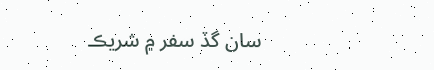سان گڏ سفر ۾ شريڪ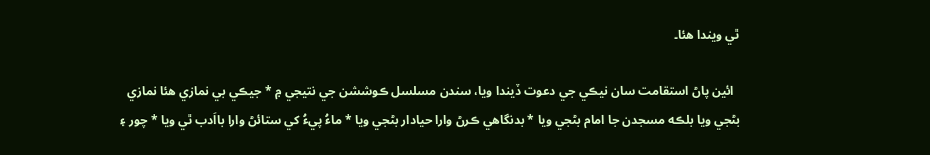ٿي ويندا هئا۔

  ائين پاڻ استقامت سان نيڪي جي دعوت ڏيندا ويا، سندن مسلسل ڪوششن جي نتيجي ۾ * جيڪي بي نمازي هئا نمازي بڻجي ويا بلڪه مسجدن جا امام بڻجي ويا * بدنگاهي ڪرڻ وارا حيادار بڻجي ويا * ماءُ پيءُ کي ستائڻ وارا بااَدب ٿي ويا * چور ۽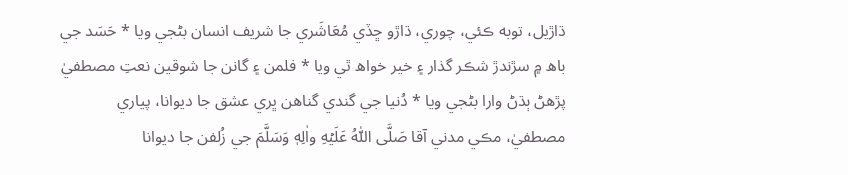ڌاڙيل، توبه ڪئي، چوري، ڌاڙو ڇڏي مُعَاشَري جا شريف انسان بڻجي ويا * حَسَد جي باھ ۾ سڙندڙ شڪر گذار ۽ خير خواھ ٿي ويا * فلمن ۽ گانن جا شوقين نعتِ مصطفيٰ پڙھڻ ٻڌڻ وارا بڻجي ويا * دُنيا جي گندي گناهن ڀري عشق جا ديوانا، پياري مصطفيٰ، مڪي مدني آقا صَلَّى اللّٰهُ عَلَيۡهِ واٰلِهٖ وَسَلَّمَ جي زُلفن جا ديوانا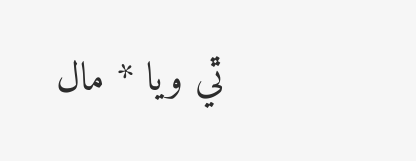ٿي ويا * مال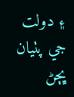۽ دولت جي پٺيان ڀڄڻ